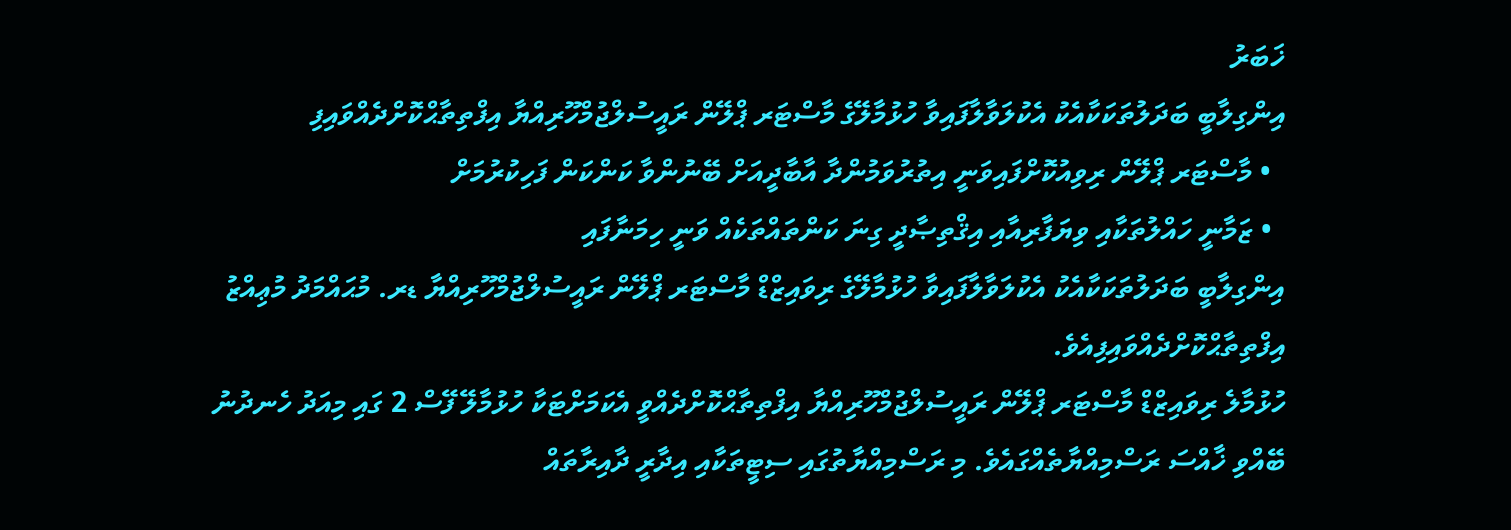ޚަބަރު
އިންގިލާބީ ބަދަލުތަކަކާއެކު އެކުލަވާލާފައިވާ ހުޅުމާލޭގެ މާސްޓަރ ޕްލޭން ރައީސުލްޖުމްހޫރިއްޔާ އިފްތިތާޙްކޮށްދެއްވައިފި
  • މާސްޓަރ ޕްލޭން ރިވިއުކޮށްފައިވަނީ އިތުރުވަމުންދާ އާބާދީއަށް ބޭނުންވާ ކަންކަން ފަހިކުރުމަށް
  • ޒަމާނީ ހައްލުތަކާއި ވިޔަފާރިއާއި އިޤްތިޞާދީ ގިނަ ކަންތައްތަކެއް ވަނީ ހިމަނާފައި
އިންގިލާބީ ބަދަލުތަކަކާއެކު އެކުލަވާލާފައިވާ ހުޅުމާލޭގެ ރިވައިޒްޑް މާސްޓަރ ޕްލޭން ރައީސުލްޖުމްހޫރިއްޔާ ޑރ. މުޙައްމަދު މުޢިއްޒު އިފްތިތާޙްކޮށްދެއްވައިފިއެވެ.
ހުޅުމާލެ ރިވައިޒްޑް މާސްޓަރ ޕްލޭން ރައީސުލްޖުމްހޫރިއްޔާ އިފްތިތާޙްކޮށްދެއްވީ އެކަމަށްޓަކާ ހުޅުމާލޭ ފޭސް 2 ގައި މިއަދު ހެނދުނު ބޭއްވި ޚާއްސަ ރަސްމިއްޔާތެއްގައެވެ. މި ރަސްމިއްޔާތުގައި ސިޓީތަކާއި އިދާރީ ދާއިރާތައް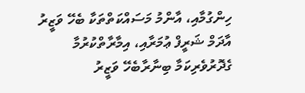ހިންގުމާއި، އާންމު މަސައްކަތްތަކާ ބެހޭ ވަޒީރު އާދަމް ޝަރީފް ޢުމަރާއި، އިމާރާތްކުރުމާ ގެދޮރުވެރިކަމާ ބިނާރާބެހޭ ވަޒީރު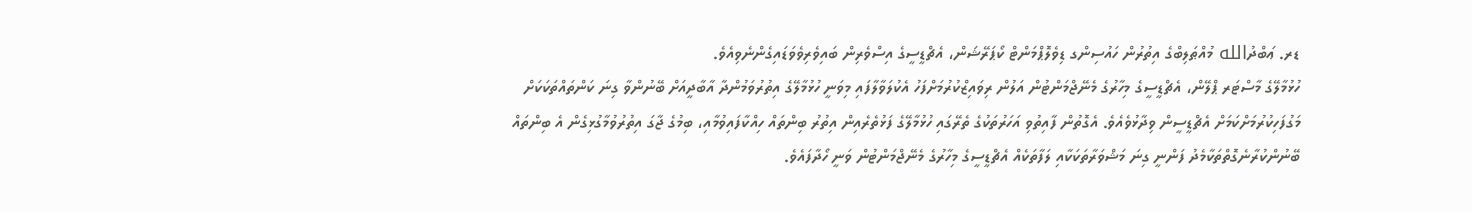ޑރ. ޢަބްދުالله މުއްޠަލިބްގެ އިތުރުން ހައުސިންގ ޑިވެލޮޕްމަންޓް ކޯޕަރޭޝަން، އެޗްޑީސީގެ އިސްވެރިން ބައިވެރިވެވަޑައިގެންނެވިއެވެ.
ހުޅުމާލޭގެ މާސްޓަރ ޕްލޭން، އެޗްޑީސީގެ މިހާރުގެ މެނޭޖްމަންޓުން އަލުން ރިވައިޒްކުރުމަށްފަހު އެކުލަވާލާފައި މިވަނީ ހުޅުމާލޭގެ އިތުރުވަމުންދާ އާބާދީއަށް ބޭނުންވާ ގިނަ ކަންތައްތަކަކަށް މަގުފަހިކުރުމަށްކަމަށް އެޗްޑީސީން ވިދާޅުވެއެވެ. އެގޮތުން ފާއިތުވި އަހަރުތަކުގެ ތެރޭގައި ހުޅުމާލޭގެ ފަޅުތެރެއިން އިތުރު ބިންތައް ހިއްކާފައިވުމާއި، ބިމުގެ ޖާގަ އިތުރުވުމާގުޅިގެން އެ ބިންތައް ބޭނުންކުރާނެގޮތްތަކާމެދު ފަންނީ ގިނަ މަޝްވަރާތަކަކާއި ލަފާތަކެއް އެޗްޑީސީގެ މިހާރުގެ މެނޭޖްމަންޓުން ވަނީ ހޯދާފައެވެ.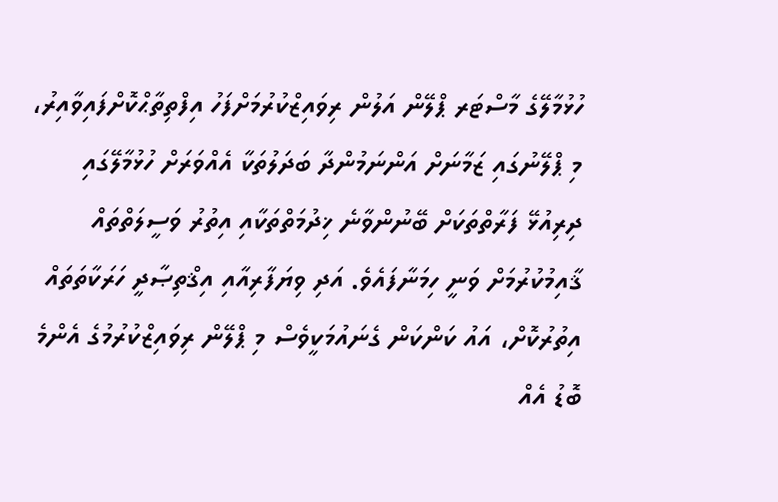ހުޅުމާލޭގެ މާސްޓަރ ޕްލޭން އަލުން ރިވައިޒްކުރުމަށްފަހު އިފްތިތާޙްކޮށްފައިވާއިރު، މި ޕްލޭނުގައި ޒަމާނަށް އަންނަމުންދާ ބަދަލުތަކާ އެއްވަރަށް ހުޅުމާލޭގައި ދިރިއުޅޭ ފަރާތްތަކަށް ބޭނުންވާނެ ޚިދުމަތްތަކާއި އިތުރު ވަސީލަތްތައް ޤާއިމުކުރުމަށް ވަނީ ހިމަނާފައެވެ. އަދި ވިޔަފާރިއާއި އިޤްތިޞާދީ ހަރަކާތަތައް އިތުރުކޮށް، އައު ކަންކަން ގެނައުމަކީވެސް މި ޕްލޭން ރިވައިޒްކުރުމުގެ އެންމެ ބޮޑު އެއް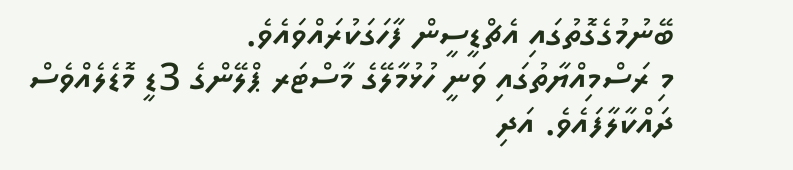ބޭނުމުގެގޮތުގައި އެޗްޑީސީން ފާހަގަކުރައްވައެވެ.
މި ރަސްމިއްޔާތުގައި ވަނީ ހުޅުމާލޭގެ މާސްޓަރ ޕްލޭންގެ 3ޑީ މޮޑެލެއްވެސް ދައްކާލާފައެވެ. އަދި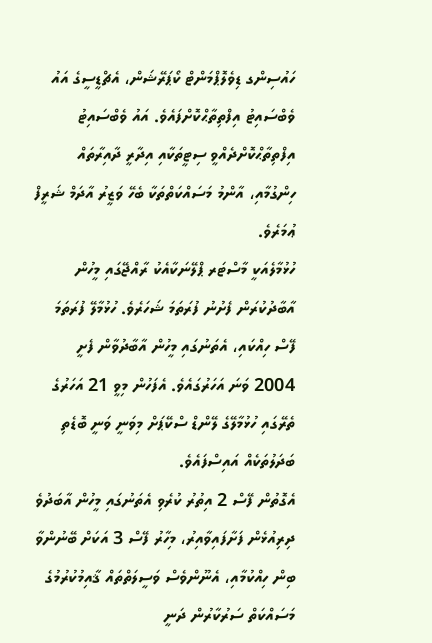ހައުސިންގ ޑިވެލޮޕްމަންޓް ކޯޕަރޭޝަން، އެޗްޑީސީގެ އައު ވެބްސައިޓު އިފްތިތާޙްކޮށްފައެވެ. އައު ވެބްސައިޓު އިފްތިތާޙްކޮށްދެއްވީ ސިޓީތަކާއި އިދާރީ ދާއިރާތައް ހިންގުމާއި، އާންމު މަސައްކަތްތަކާ ބެހޭ ވަޒީރު އާދަމް ޝަރީފް ޢުމަރެވެ.
ހުޅުމާލެއަކީ މާސްޓަރ ޕްލޭނަކާއެކު ރާއްޖޭގައި މީހުން އާބާދުކުރަން ފެށުނު ފުރަތަމަ ޝަހަރެވެ. ހުޅުމާލޭ ފުރަތަމަ ފޭސް ހިއްކައި، އެތަނުގައި މީހުން އާބާދުވާން ފެށީ 2004 ވަނަ އަހަރުގައެވެ. އެފަހުން މިވީ 21 އަހަރުގެ ތެރޭގައި ހުޅުމާލޭގެ ލޭންޑް ސްކޭޕަށް މިވަނީ ވަނީ ބޮޑެތި ބަދަލުތަކެއް އައިސްފައެވެ.
އެގޮތުން ފޭސް 2 އިތުރު ކުރެވި އެތަނުގައި މީހުން އާބަދުވެ ދިރިއުޅެން ފަށާފައިވާއިރު، މިހާރު ފޭސް 3 އަކަށް ބޭނުންވާ ބިން ހިއްކުމާއި، އެނޫންވެސް ވަސީލަތްތައް ޤާއިމުކުރުމުގެ މަސައްކަތް ސަރުކާރުން ދަނީ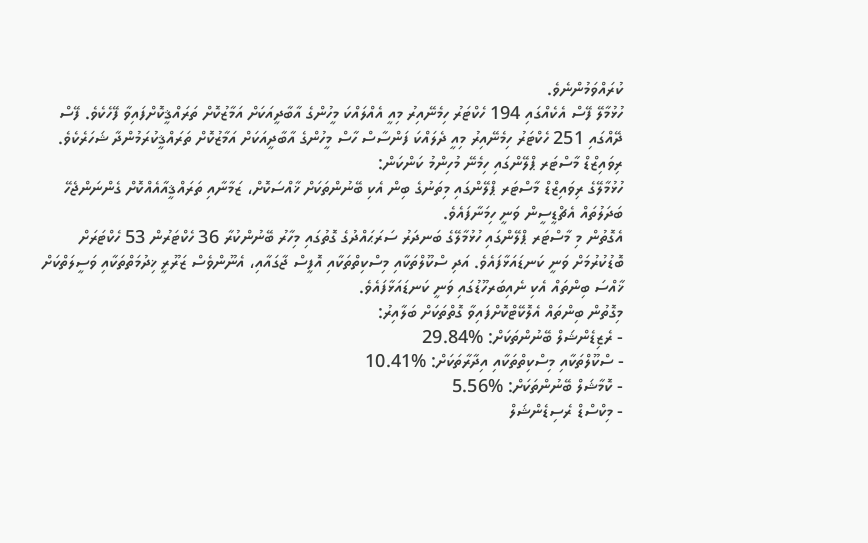ކުރައްވަމުންނެވެ.
ހުޅުމާލޭ ފޭސް އެކެއްގައި 194 ހެކްޓަރު ހިމެނޭއިރު މިއީ އެއްލައްކަ މީހުންގެ އާބާދީއަކަށް އަމާޒުކޮށް ތަރައްޤީކޮށްފައިވާ ފޭހެކެވެ. ފޭސް ދޭއްގައި 251 ހެކްޓަރު ހިމެނޭއިރު މިއީ ދެލައްކަ ފަންސާސް ހާސް މީހުންގެ އާބާދީއަކަށް އަމާޒުކޮށް ތަރައްޤީކުރަމުންދާ ޝަހަރެކެވެ.
ރިވައިޒްޑް މާސްޓަރ ޕްލޭންގައި ހިމެނޭ މުހިންމު ކަންކަން:
ހުޅުމާލޭގެ ރިވައިޒްޑް މާސްޓަރ ޕްލޭންގައި މިތަނުގެ ބިން އެކި ބޭނުންތަކަށް ޚާއްސަކޮށް، ޒަމާނާއި ތަރައްޤީއާއެއްކޮށް ގެންނަންޖެހޭ ބަދަލުތައް އެޗްޑީސީން ވަނީ ހިމަނާފައެވެ.
އެގޮތުން މި މާސްޓަރ ޕްލޭންގައި ހުޅުމާލޭގެ ބަނދަރު ސަރަޙައްދުގެ ގޮތުގައި މިހާރު ބޭނުންކުރާ 36 ހެކްޓަރުން 53 ހެކްޓަރަށް ބޮޑުކުރުމަށް ވަނީ ކަނޑައަޅާފައެވެ. އަދި ސްކޫލްތަކާއި މިސްކިތްތަކާއި އޮފީސް ޖާގައާއި، އެނޫންވެސް ޒަރޫރީ ޚިދުމަތްތަކާއި ވަސީލަތްކަށް ޚާއްސަ ބިންތައް އެކި ނެއިބަރހޫޑުގައި ވަނީ ކަނޑައަޅާފައެވެ.
މިގޮތުން ބިންތައް އެލޮކޭޓްކޮށްފައިވާ ގޮތްތަކަށް ބަލާއިރު:
- ރެޒިޑެންޝަލް ބޭނުންތަކަށް: %29.84
- ސްކޫލްތަކާއި މިސްކިތްތަކާއި އިދާރާތަކަށް: %10.41
- ކޮމާޝަލް ބޭނުންތަކަށް: %5.56
- މިކްސްޑް ރެސިޑެންޝަލް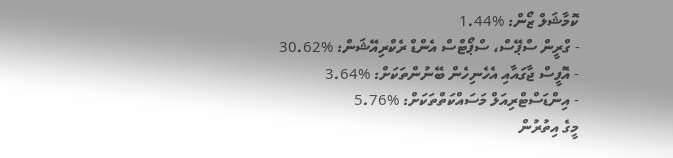ކޮމާޝަލް ޒޯން: %1.44
- ގްރީން ސްޕޭސް، ސްޕޯޓްސް އެންޑް ރެކްރިއޭޝަން: %30.62
- އޮފީސް ޖާގައާއި އެހެނިހެން ބޭނުންތަކަށް: %3.64
- އިންޑަސްޓްރިއަލް މަސައްކަތްތަކަށް: %5.76
މީގެ އިތުރުން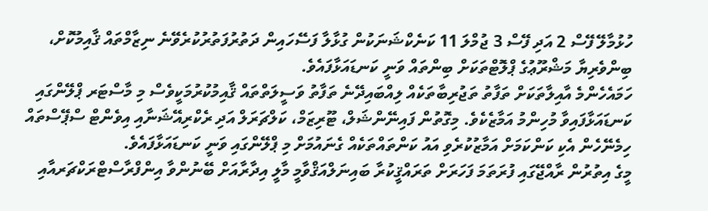ހުޅުމާލޭ ފޭސް 2 އަދި ފޭސް 3 ޖުމްލަ 11 ކަނެކްޝަނަކުން ގުޅާލާ ފަސޭހައިން ދަތުރުފަތުރުކުރެވޭނެ ނިޒާމްތައް ޤާއިމުކޮށް، ބިންވެރިޔާ މަޝްރޫޢުގެ ޕްލޮޓްތަކަށް ބިންތައް ވަނީ ކަނޑައަޅާފައެވެ.
ހަމައެހެންމެ އާއިލާތަކަށް ތަފާތު ތަޖުރިބާތަކެއް ލިއްބައިދޭނެ ތަފާތު ވަސީލަތްތައް ޤާއިމުކުރުމަކީވެސް މި މާސްޓަރ ޕްލޭންގައި ކަނޑައަޅާފައިވާ މުހިންމު އަމާޒެކެވެ. މިގޮތުން ފައިނޭންޝަލް، ޓޫރިޒަމް، ކަލްޗަރަލް އަދި ރެކްރިއޭޝަނާއި އިވެންޓް ސްޕޭސްތައް ހިމެނޭހެން އެކި ކަންކަމަށް އަމާޒުކުރެވި އައު ކަންތައްތަކެއް ގެނައުމަށް މި ޕްލޭންގައި ވަނީ ކަނޑައަޅާފައެވެ.
މީގެ އިތުރުން ރާއްޖޭގައި ފުރަތަމަ ފަހަރަށް ތަރައްޤީކުރާ ބައިނަލްއަޤްވާމީ މާލީ އިދާރާއަށް ބޭނުންވާ އިންފްރާސްޓްރަކްޗަރއާއި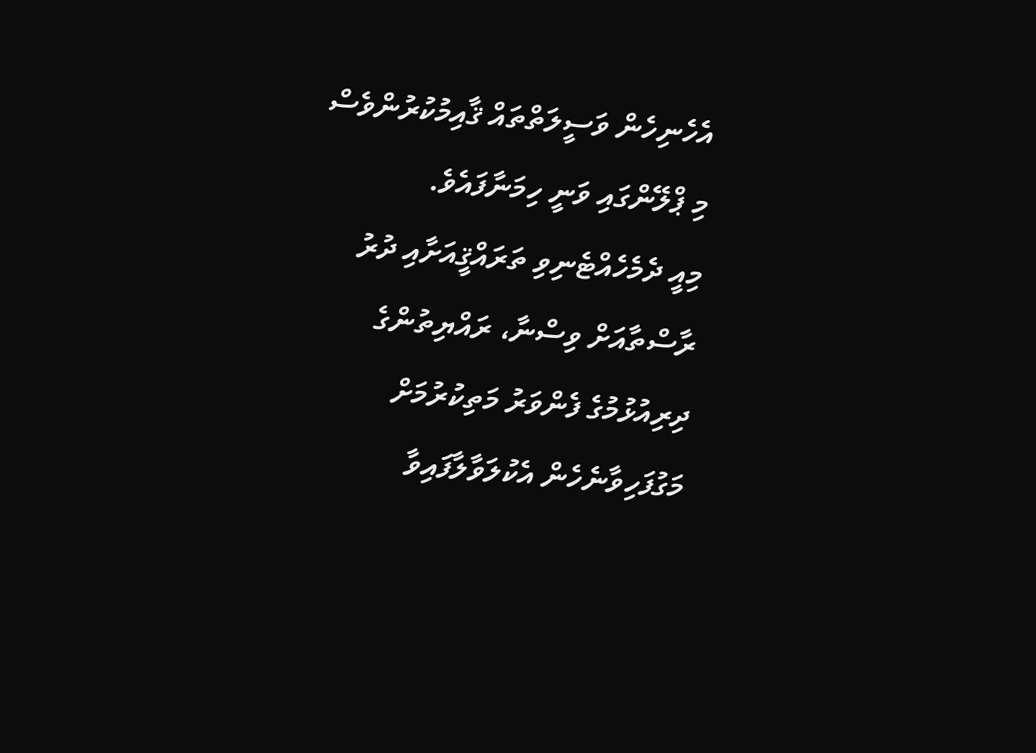އެހެނިހެން ވަސީލަތްތައް ޤާއިމުކުރުންވެސް މި ޕްލޭންގައި ވަނީ ހިމަނާފައެވެ.
މިއީ ދެމެހެއްޓެނިވި ތަރައްޤީއަށާއި ދުރު ރާސްތާއަށް ވިސްނާ، ރައްޔިތުންގެ ދިރިއުޅުމުގެ ފެންވަރު މަތިކުރުމަށް މަގުފަހިވާނެހެން އެކުލަވާލާފައިވާ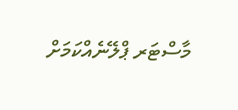މާސްޓަރ ޕްލޭނެއްކަމަށް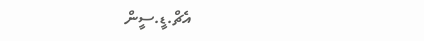އެޗް.ޑީ.ސީން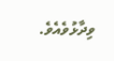ވިދާޅުވެއެވެ.